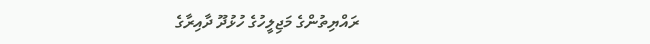ރައްޔިތުންގެ މަޖިލީހުގެ ހުޅުދޫ ދާއިރާގެ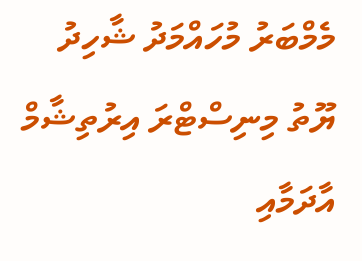މެމްބަރު މުހައްމަދު ޝާހިދު ޔޫތު މިނިސްޓްރަ އިރުތިޝާމް އާދަމާއި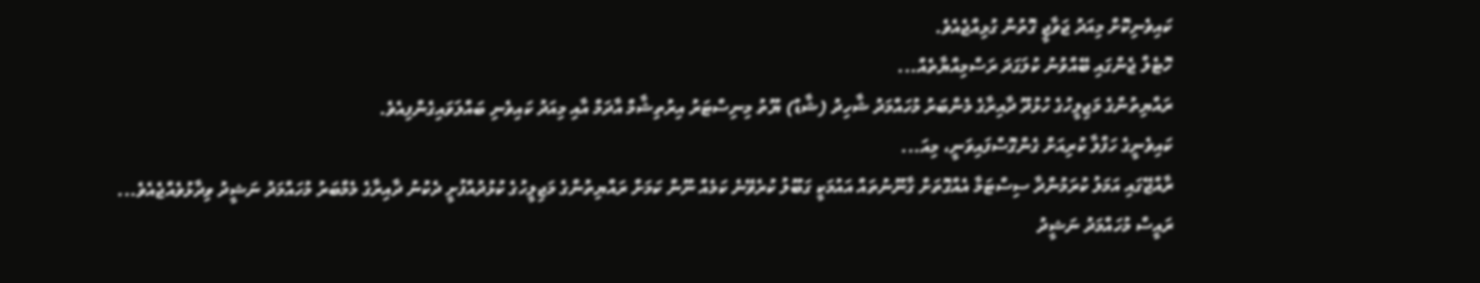ކައިވެނިކޮށް މިއަދު ޖަވާޖީ ގޮތުން ގުޅިއްޖެއެވެ.
ހޮޓެލް ޖެންގައި ބޭއްވުނު ކުލަގަދަ ރަސްމިއްޔާތެއް...
ރައްޔިތުންގެ މަޖިލީހުގެ ހުޅުދޫ ދާއިރާގެ މެންބަރު މުހައްމަދު ޝާހިދު (ޝާޑު) ޔޫތު މިނިސްޓަރު އިރުތިޝާމް އާދަމް އާއި މިއަދު ކައިވެނި ބައްލަވައިގެންފިއެވެ.
ކައިވެނީގެ ހަފްލާ ކުރިއަށް ގެންގޮސްފައިވަނީ، މިއަ...
ރާއްޖޭގައި އަމަލު ކުރަމުންދާ ސިސްޓަމާ އެއްގޮތަށް ގާނޫނުތައް އައުމަކީ ގަބޫލު ކުރެވޭނެ ކަމެއް ނޫން ކަމަށް ރައްޔިތުންގެ މަޖިލީހުގެ ކުޅުދުއްފުށީ ދެކުނު ދާއިރާގެ މެމްބަރު މުހައްމަދު ނަޝީދު ވިދާޅުވެއްޖެއެވެ...
ރައީސް މުހައްމަދު ނަޝީދު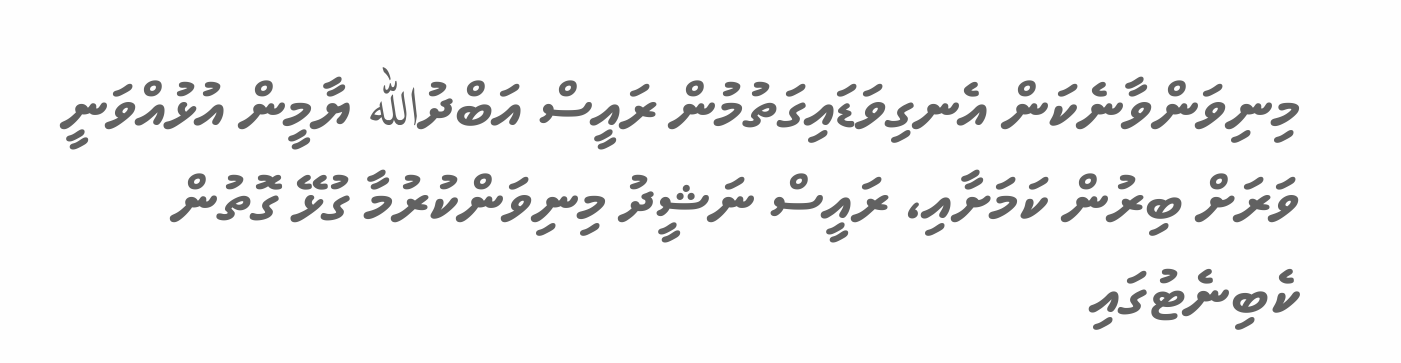މިނިވަންވާނެކަން އެނގިވަޑައިގަތުމުން ރައީސް އަބްދުالله ޔާމީން އުޅުއްވަނީ ވަރަށް ބިރުން ކަމަށާއި، ރައީސް ނަޝީދު މިނިވަންކުރުމާ ގުޅޭ ގޮތުން ކެބިނެޓުގައި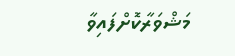މަޝްވަރާކޮށްފައިވާ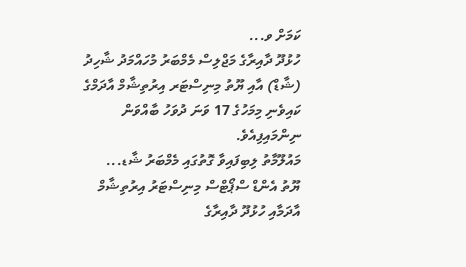ކަމަށް ވ...
ހުޅުދޫ ދާއިރާގެ މަޖްލިސް މެމްބަރު މުހައްމަދު ޝާހިދު (ޝާޑް) އާއި ޔޫތު މިނިސްޓަރ އިރުތިޝާމް އާދަމްގެ ކައިވެނި މިމަހުގެ 17 ވަނަ ދުވަހު ބާއްވަން ނިންމައިފިއެވެ.
މައުލޫމާތު ލިބިފައިވާ ގޮތުގައި މެމްބަރު ޝާޑ...
ޔޫތު އެންޑް ސްޕޯޓްސް މިނިސްޓަރު އިރުތިޝާމް އާދަމާއި ހުޅުދޫ ދާއިރާގެ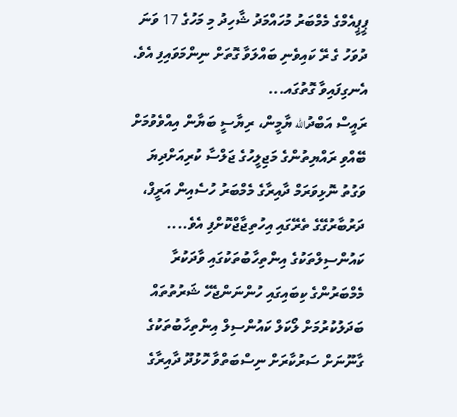ޕީޕީއެމްގެ މެމްބަރު މުހައްމަދު ޝާހިދު މި މަހުގެ 17 ވަނަ ދުވަހު ގެ ރޭ ކައިވެނި ބައްލަވާ ގޮތަށް ނިންމަވައިފި އެވެ.
އެނގިފައިވާ ގޮތުގައ...
ރައީސް އަބްދުالله ޔާމީން، ރިޔާސީ ބަޔާން އިއްވެވުމަށް ބޭއްވި ރައްޔިތުންގެ މަޖިލީހުގެ ޖަލްސާ ކުރިއަށްދިޔަ ވަގުތު ނޮޅިވަރަމް ދާއިރާގެ މެމްބަރު ހުސެއިން އަރީފް، ދަރުބާރުގޭގެ ތެރޭގައި އިހުތިޖާޖްކޮށްފި އެވެ....
ކައުންސިލްތަކުގެ އިންތިހާބުތަކުގައި ވާދަކުރާ މެމްބަރުންގެ ކިބައިގައި ހުންނަންޖެހޭ ޝަރުތުތައް ބަދަލުކުރުމަށް ލޯކަލް ކައުންސިލް އިންތިހާބުތަކުގެ ގާނޫނަށް ސަރުކާރަށް ނިސްބަތްވާ ހޮޅުދޫ ދާއިރާގެ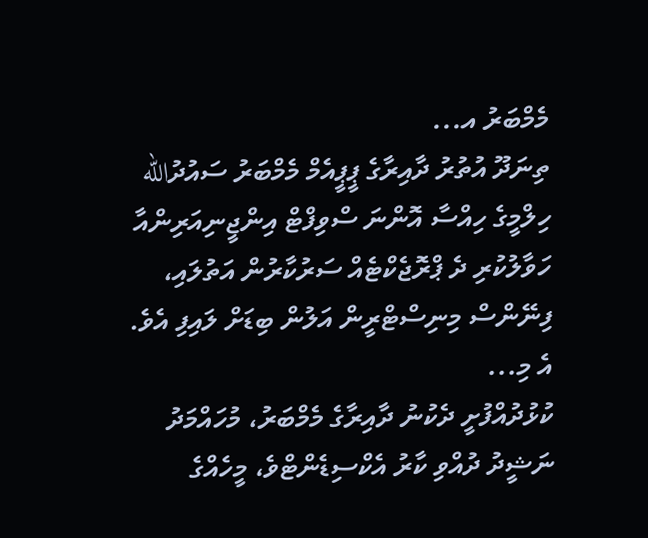މެމްބަރު އ...
ތިނަދޫ އުތުރު ދާއިރާގެ ޕީޕީއެމް މެމްބަރު ސައުދުالله ހިލްމީގެ ހިއްސާ އޮންނަ ސްވިފްޓް އިންޖީނިއަރިންއާ ހަވާލުކުރި ދެ ޕްރޮޖެކްޓެއް ސަރުކާރުން އަތުލައި، ފިނޭންސް މިނިސްޓްރީން އަލުން ބިޑަށް ލައިފި އެވެ.
އެ މި...
ކުޅުދުއްފުށީ ދެކުނު ދާއިރާގެ މެމްބަރު، މުހައްމަދު ނަޝީދު ދުއްވި ކާރު އެކްސިޑެންޓްވެ، މީހެއްގެ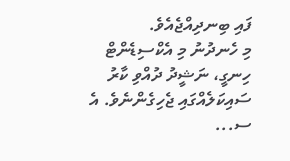ފައި ބިނދިއްޖެއެވެ.
މި ހެނދުނު މި އެކްސިޑެންޓް ހިނގީ، ނަޝީދު ދުއްވި ކާރު ސައިކަލެއްގައި ޖެހިގެންނެވެ. އެ ސ...